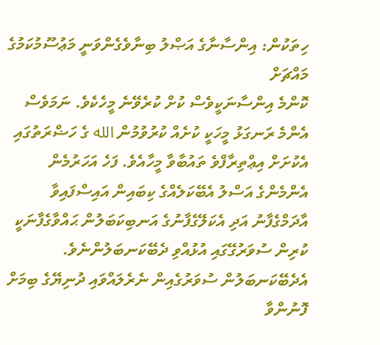ހިތަކުން: އިންސާނާގެ އަޞްލު ބިނާވެގެންވަނީ މަޢުސޫމުކަމުގެ މައްޗަށް
ކޮންމެ އިންސާނަކީވެސް ކުށް ކުރެވޭނެ މީހެކެވެ. ނަމަވެސް އެންމެ ރަނގަޅު މީހަކީ ކުށެއް ކުރުވުމުން الله ގެ ހަޟްރަތުގައި އެކުށަށް އިޢްތިރާފްވެ ތައުބާވާ މީހާއެވެ. ފަހެ އަހަރުމެން އެންމެންގެ އަސްލު އެބޭކަލެއްގެ ކިބައިން އައިސްފައިވާ އާދަމްގެފާނު އަދި އެކަލޭގެފާނުގެ އަނބިކަބަލުން ޙައްވާގެފާނަކީ ކުރިން ސުވަރުގޭގައި އުޅުއްވި ދެބޭކަނބަލުންނެވެ. އެދެބޭކަނބަލުން ސުވަރުގެއިން ނެރެލައްވައި ދުނިޔޭގެ ބިމަށް ފޮނުންވާ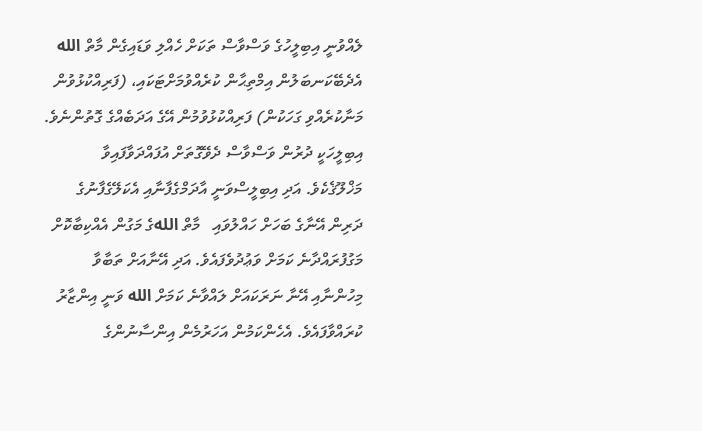ލެއްވުނީ އިބިލީހުގެ ވަސްވާސް ތަކަށް ހެއްލި ވަޑައިގެން މާތް الله  އެދެބޭކަނބަލުން އިމްތިޙާން ކުރެއްވުމަށްޓަކައި، (ފަރިއްކުޅުވުން މަނާކުރެއްވި ގަހަކުން) ފަރިއްކުޅުވުމުން އޭގެ އަދަބެއްގެ ގޮތުންނެވެ. އިބިލީހަކީ ދުރުން ވަސްވާސް ދެވޭގޮތަށް އުފައްދަވާފައިވާ މަޚްލޫޤެކެވެ. އަދި އިބިލީސްވަނީ އާދަމްގެފާނާއި އެކަލޭގެފާނުގެ ދަރިން އޭނާގެ ބަހަށް ހައްލުވައި   މާތް اللهގެ މަގުން އެއްކިބާކޮށް މަގުފުރައްދާނެ ކަމަށް ވަޢުދުވެފައެވެ. އަދި އޭނާއަށް ތަބާވާ މިހުންނާއި އޭނާ ނަރަކައަށް ލައްވާނެ ކަމަށް الله ވަނީ އިންޒާރު ކުރައްވާފައެވެ. އެހެންކަމުން އަހަރުމެން އިންސާނުންގެ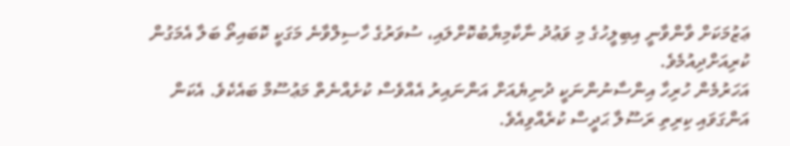ޢަޒުމަކަށް ވާންވާނީ އިބިލީހުގެ މި ވަޢުދު ނާކާމިޔާބުކޮށްލައި، ސުވަރުގެ ހާސިލްވާނެ މަގަކީ ކޮބައިތޯ ބަލާ އެމަގުން ކުރިއަށްދިއުމެވެ.
އަހަރުމެން ހުރިހާ އިންސާނުންނަކީ ދުނިޔެއަށް އަންނައިރު އެއްވެސް ކުށެއްނެތް މަޢުސޫމް ބައެކެވެ. އެކަން އަންގަވައި ކިރިތި ރަސޫލާ ޙަދީސް ކުރެއްވިއެވެ.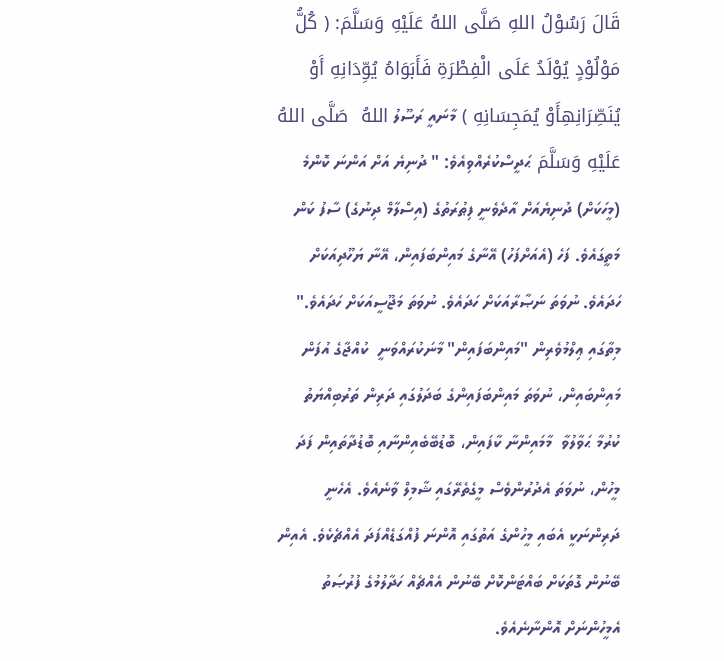قَالَ رَسُوْلُ اللهِ صَلَّى اللهُ عَلَيْهِ وَسَلَّمَ: ( كُلُّ مَوْلُوْدٍ يُوْلَدُ عَلَى الْفِطْرَةِ فَأَبَوَاهُ يُوِّدَانِهِ أَوْ يُنَصِّرَانِهِأَوْ يُمَجِسَانِهِ ) މާނައީ ރަސޫލު اللهُ  صَلَّى اللهُ عَلَيْهِ وَسَلَّمَ ޙަދީސްކުރެއްވިއެވެ: " ދުނިޔެ އަށް އަންނަ ކޮންމެ (މީހަކަށް) ދުނިޔެއަށް އާދެވެނީ ފިޠުރަތުގެ (އިސްލާމް ދިނުގެ) ސާފު ކަން މަތީގައެވެ. ފަހެ (އެއަށްފަހު) އޭނާގެ މައިންބަފައިން، އޭނާ ޔަހޫދިއަކަށް ހަދައެވެ. ނުވަތަ ނަޞާރާއަކަށް ހަދައެވެ. ނުވަތަ މަޖޫސީއަކަށް ހަދައެވެ."
މިތާގައި ޢިލްމުވެރިން "މައިންބަފައިން" މާނަކުރައްވަނީ  ކުއްޖާގެ އުފަން މައިންބައިން، ނުވަތަ މައިންބަފައިންގެ ބަދަލުގައި ދަރިން ތަރުބިއްޔަތު ކުރުމާ ޙަވާލުވާ  މާމައިންނާ ކާފައިން، ބޮޑުބޭބެއިންނާއި ބޮޑުދާތައިން ފަދަ މީހުން، ނުވަތަ އެދުރުންވެސް މީގެތެރޭގައި ޝާމިލް ވާނެއެވެ. އެހެނީ ދަރިންނަކީ އެބައި މީހުންގެ އަތުގައި އޮންނަ ފުއްގަޑެއްފަދަ އެއްޗެކެވެ. އެއިން ބޭނުން ގޮތަކަށް ބައްޓަންކޮށް ބޭނުން އެއްޗެއް ހަދާލުމުގެ ފުރުޞަތު އެމީހުންނަށް އޮންނާނެއެވެ.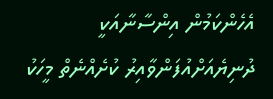އެހެންކަމުން އިންސާނާއަކީ ދުނިޔެއަށްއުފަންވާއިރު ކުށެއްނެތް މީހަކު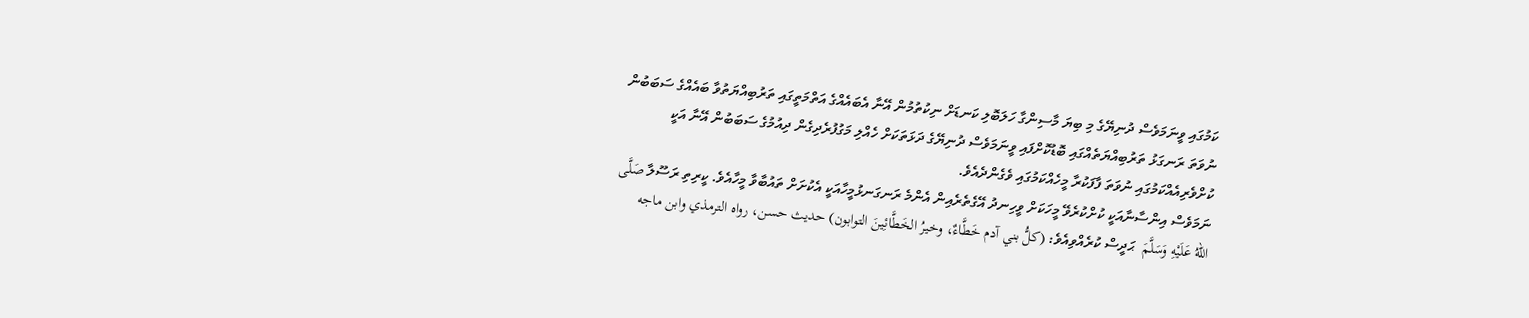ކަމުގައި ވީނަމަވެސް ދުނިޔޭގެ މި ބިޔަ މާސިންގާ ހަލަބޮލި ކަނޑަށް ނިކުތުމުން އޭނާ އެބައެއްގެ އަތްމަތީގައި ތަރުބިއްޔަތުވާ ބައެއްގެ ސަބަބުން ނުވަތަ ރަނގަޅު ތަރުބިއްޔަތެއްގައި ބޮޑުކޮށްފައި ވީނަމަވެސް ދުނިޔޭގެ ދަޅަތަކަށް ހެއްލި މަގުފުރެދިގެން ދިއުމުގެ ސަބަބުން އޭނާ އަކީ ކުށްވެރިއެއްކަމުގައި ނުވަތަ ފާފަކުރާ މީހެއްކަމުގައި ވެގެންދެއެވެ.
ނަމަވެސް އިންސާނާއަކީ ކުށްކުރެވޭ މީހަކަށް ވީހިނދު އޭގެތެރެއިން އެންމެ ރަނގަނޅުމީހާއަކީ އެކުށަށް ތައުބާވާ މީހާއެވެ. ކީރިތި ރަސޫލާ صَلَّى اللهُ عَلَيْهِ وَسَلَّمَ  ޙަދީސް ކުރެއްވިއެވެ: (كلُّ بني آدم خَطَّاءٌ، وخيرُ الخَطَّائِينَ التوابون) حديث حسن، رواه الترمذي وابن ماجه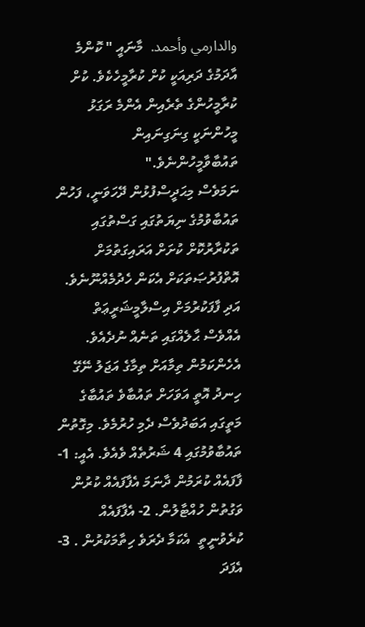والدارمي وأحمد.  މާނައީ " ކޮންމެ އާދަމުގެ ދަރިއަކީ ކުށް ކުރާމީހެކެވެ. ކުށް ކުރާމީހުންގެ ތެރެއިން އެންމެ ރަގަޅު މީހުންނަކީ ގިނަގިނައިން ތައުބާވާމީހުންނެވެ."
ނަމަވެސް މިޙަދީސްފުޅުން ދޭހަވަނީ، ފަހުން ތައުބާވުމުގެ ނިޔަތުގައި ގަސްތުގައި ތަކުރާރުކޮށް ކުށަށް އަރައިގަތުމަށް  އޮތްފުރުޞަތަކަށް އެކަން ހެދުމެއްނޫނެވެ. އަދި ފާފަކުރުމަށް އިސްލާމީޝަރީޢަތް  އެއްވެސް ޙާލެއްގައި ތަނެއް ނުދެއެވެ. އެހެންކަމުން ތިމާއަށް ތިމާގެ އަޖަލު ނޭގޭ ހިނދު އޮތީ އަވަހަށް ތައުބާވެ ތައުބާގެ މަތީގައި އަބަދުވެސް ދެމި ހުރުމެވެ. މިގޮތުން ތައުބާވުމުގައި 4 ޝަރުތެއް ވެއެވެ. އެއީ: 1- ފާފައެއް ކުރަމުން ދާނަމަ އެފާފައެއް ކުރުން ވަގުތުން ހުއްޓާލުން. 2- އެފާފައެއް ކުރެވުނީތީ  އެކަމާ ދެރަވެ ހިތާމަކުރުން . 3- އެފަދަ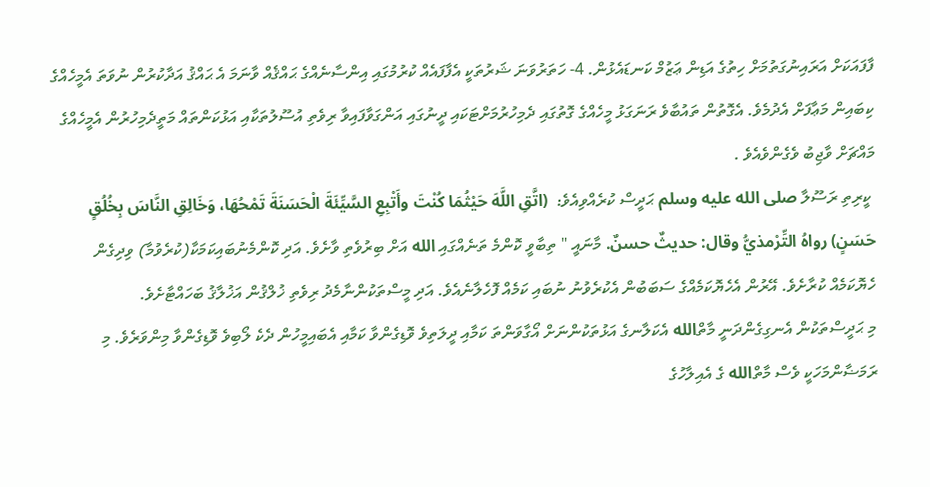ފާފައަކަށް އަރައިނުގަތުމަށް ހިތުގެ އަޑިން ޢަޒުމް ކަނޑައެޅުން. 4- ހަތަރުވަނަ ޝަރުތަކީ އެފާފައެއް ކުރުމުގައި އިންސާނެއްގެ ޙައްޤެއް ވާނަމަ އެ ޙައްޤު އަދާކުރުން ނުވަތަ އެމީހެއްގެ ކިބައިން މަޢާފަށް އެދުމެވެ. އެގޮތުން ތައުބާވެ ރަނަގަޅު މީހެއްގެ ގޮތުގައި ދެމިހުރުމަށްޓަކައި ދީނުގައި އަންގަވާފައިވާ ރިވެތި އުސޫލުތަކާއި އަޅުކަންތައް މަތީދެމިހުރުން އެމީހެއްގެ މައްޗަށް ވާޖިބު ވެގެންވެއެވެ .
 ކީރިތި ރަސޫލާ صلى الله عليه وسلم ޙަދީސް ކުރެއްވިއެވެ:  (اتَّقِ اللَّهَ حَيْثُمَا كُنْتَ وأَتْبِعِ السَّيِّئَةَ الْحَسَنَةَ تَمْحُهَا، وَخَالِقِ النَّاسَ بِخُلُقٍ حَسَنٍ) رواهُ التِّرْمذيُّ وقال: حديثٌ حسنٌ. މާނައީ " ތިބާވީ ކޮންމެ ތަނެއްގައި الله އަށް ބިރުވެތި ވާށެވެ. އަދި ކޮންމެނުބައިކަމަކާ(ކުރެވުމާ) ވިދިގެން ހެޔޮކަމެއް ކުރާށެވެ. އޭރުން އެހެޔޮކަމެއްގެ ސަބަބުން އެކުރެވުނު ނުބައި ކަމެއް ފޮހެލާނެއެވެ. އަދި މީސްތަކުންނާމެދު ރިވެތި ޚުލްޤުން އަޚުލާޤު ބަހައްޓާށެވެ.
މި ޙަދީސްތަކުން އެނގިގެންދަނީ މާތްالله އެކަލާނގެ އަޅުތަކުންނަށް އޯގާވަންތަ ކަމާއި ދީލަތިވެ ވޮޑިގެންވާ ކަމާއި އެބައިމީހުން ދެކެ ލޯބިވެ ވޮޑިގެންވާ މިންވަރެވެ. މި ރަމަޟާންމަހަކީ ވެސް މާތްالله ގެ އެއިލާހުގެ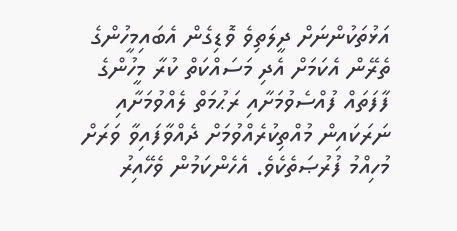އަޅުތަކުންނަށް ދީލަތިވެ ވޮޑިގެން އެބައިމީހުންގެ ތެރޭން އެކަމަށް އެދި މަސައްކަތް ކުރާ މީހުންގެ ފާފަތައް ފުއްސެވުމަށާއި ރަޙުމަތް ލެއްވުމަށާއި ނަރަކައިން މުއްތިކުރެއްވުމަށް ދެއްވާފައިވާ ވަރަށް މުހިއްމު ފުރުޞަތެކެވެ. އެހެންކަމުން ވެހޭއިރު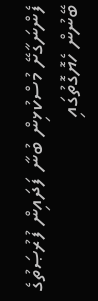ފެންނަގާށޭ މުސްކުޅިން ބުނާ ފަދައިން ފުރުޞަތުގެ ބޭނުން ހެޔޮގޮތުގައި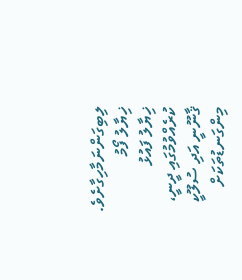ލިބިގަންނަމާހިގާށެވެ.
ޚިޔާލު ފޯމު
ޚިޔާލު ފައުޅު ކުރެއްވުމުގައި ދީނީ، ޤާނޫނީ އަދި ސުލޫކީ މިންގަނޑުތަކަށް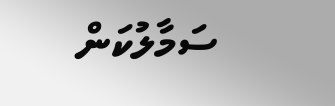ސަމާލުކަން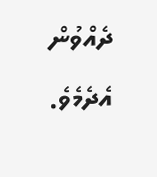ދެއްވުން އެދެމެވެ.